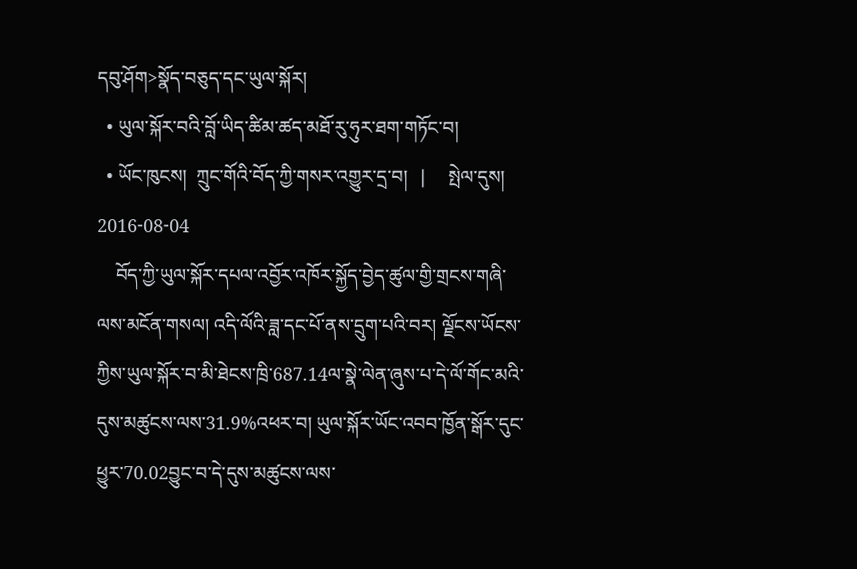དབུ་ཤོག>སྣོད་བཅུད་དང་ཡུལ་སྐོར།
  • ཡུལ་སྐོར་བའི་བློ་ཡིད་ཚིམ་ཚད་མཐོ་རུ་ཧུར་ཐག་གཏོང་བ།
  • ཡོང་ཁུངས།  ཀྲུང་གོའི་བོད་ཀྱི་གསར་འགྱུར་དྲ་བ།   |     སྤེལ་དུས།  2016-08-04
    བོད་ཀྱི་ཡུལ་སྐོར་དཔལ་འབྱོར་འཁོར་སྐྱོད་བྱེད་ཚུལ་གྱི་གྲངས་གཞི་ལས་མངོན་གསལ། འདི་ལོའི་ཟླ་དང་པོ་ནས་དྲུག་པའི་བར། ལྗོངས་ཡོངས་ཀྱིས་ཡུལ་སྐོར་བ་མི་ཐེངས་ཁྲི་687.14ལ་སྣེ་ལེན་ཞུས་པ་དེ་ལོ་གོང་མའི་དུས་མཚུངས་ལས་31.9%འཕར་བ། ཡུལ་སྐོར་ཡོང་འབབ་ཁྱོན་སྒོར་དུང་ཕྱུར་70.02བྱུང་བ་དེ་དུས་མཚུངས་ལས་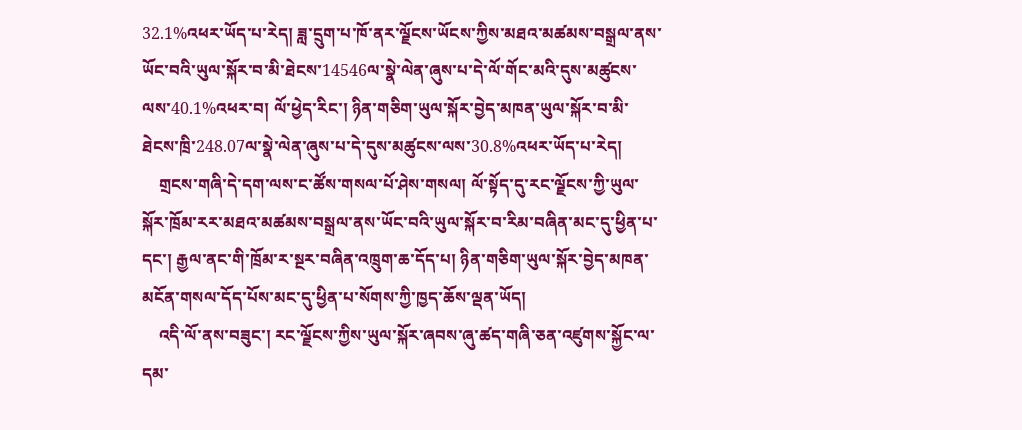32.1%འཕར་ཡོད་པ་རེད། ཟླ་དྲུག་པ་ཁོ་ནར་ལྗོངས་ཡོངས་ཀྱིས་མཐའ་མཚམས་བསྒྲལ་ནས་ཡོང་བའི་ཡུལ་སྐོར་བ་མི་ཐེངས་14546ལ་སྣེ་ལེན་ཞུས་པ་དེ་ལོ་གོང་མའི་དུས་མཚུངས་ལས་40.1%འཕར་བ། ལོ་ཕྱེད་རིང་། ཉིན་གཅིག་ཡུལ་སྐོར་བྱེད་མཁན་ཡུལ་སྐོར་བ་མི་ཐེངས་ཁྲི་248.07ལ་སྣེ་ལེན་ཞུས་པ་དེ་དུས་མཚུངས་ལས་30.8%འཕར་ཡོད་པ་རེད།
    གྲངས་གཞི་དེ་དག་ལས་ང་ཚོས་གསལ་པོ་ཤེས་གསལ། ལོ་སྟོད་དུ་རང་ལྗོངས་ཀྱི་ཡུལ་སྐོར་ཁྲོམ་རར་མཐའ་མཚམས་བསྒྲལ་ནས་ཡོང་བའི་ཡུལ་སྐོར་བ་རིམ་བཞིན་མང་དུ་ཕྱིན་པ་དང་། རྒྱལ་ནང་གི་ཁྲོམ་ར་སྔར་བཞིན་འཁྲུག་ཆ་དོད་པ། ཉིན་གཅིག་ཡུལ་སྐོར་བྱེད་མཁན་མངོན་གསལ་དོད་པོས་མང་དུ་ཕྱིན་པ་སོགས་ཀྱི་ཁྱད་ཆོས་ལྡན་ཡོད།
    འདི་ལོ་ནས་བཟུང་། རང་ལྗོངས་ཀྱིས་ཡུལ་སྐོར་ཞབས་ཞུ་ཚད་གཞི་ཅན་འཛུགས་སྐྱོང་ལ་དམ་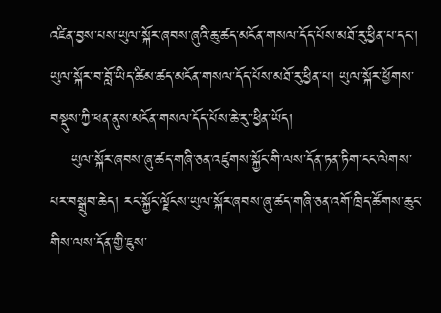འཛིན་བྱས་པས་ཡུལ་སྐོར་ཞབས་ཞུའི་ཆུ་ཚད་མངོན་གསལ་དོད་པོས་མཐོ་རུ་ཕྱིན་པ་དང་། ཡུལ་སྐོར་བ་བློ་ཡིད་ཚིམ་ཚད་མངོན་གསལ་དོད་པོས་མཐོ་རུ་ཕྱིན་པ། ཡུལ་སྐོར་ཕྱོགས་བསྡུས་ཀྱི་ཕན་ནུས་མངོན་གསལ་དོད་པོས་ཆེ་རུ་་ཕྱིན་ཡོད།
    ཡུལ་སྐོར་ཞབས་ཞུ་ཚད་གཞི་ཅན་འཛུགས་སྐྱོང་གི་ལས་དོན་ཏན་ཏིག་ངང་ལེགས་པར་བསྒྲུབ་ཆེད། རང་སྐྱོང་ལྗོངས་ཡུལ་སྐོར་ཞབས་ཞུ་ཚད་གཞི་ཅན་འགོ་ཁྲིད་ཚོགས་ཆུང་གིས་ལས་དོན་གྱི་ཇུས་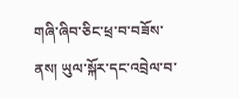གཞི་ཞིབ་ཅིང་ཕྲ་བ་བཟོས་ནས། ཡུལ་སྐོར་དང་འབྲེལ་བ་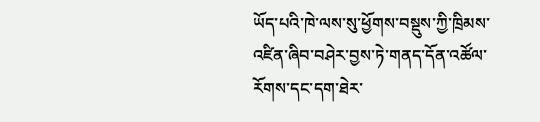ཡོད་པའི་ཁེ་ལས་སུ་ཕྱོགས་བསྡུས་ཀྱི་ཁྲིམས་འཛིན་ཞིབ་བཤེར་བྱས་ཏེ་གནད་དོན་འཚོལ་རོགས་དང་དག་ཐེར་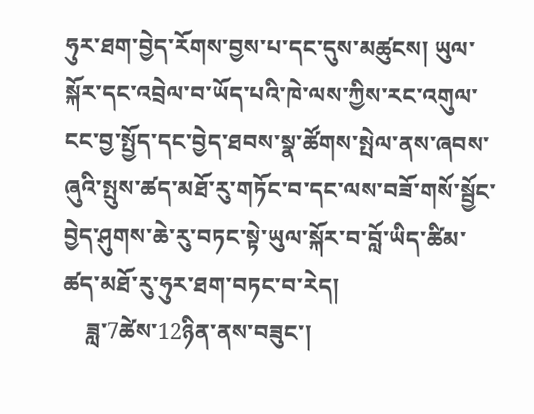ཧུར་ཐག་བྱེད་རོགས་བྱས་པ་དང་དུས་མཚུངས། ཡུལ་སྐོར་དང་འབྲེལ་བ་ཡོད་པའི་ཁེ་ལས་ཀྱིས་རང་འགུལ་ངང་བྱ་སྤྱོད་དང་བྱེད་ཐབས་སྣ་ཚོགས་སྤེལ་ནས་ཞབས་ཞུའི་སྤུས་ཚད་མཐོ་རུ་གཏོང་བ་དང་ལས་བཟོ་གསོ་སྦྱོང་བྱེད་ཤུགས་ཆེ་རུ་བཏང་སྟེ་ཡུལ་སྐོར་བ་བློ་ཡིད་ཚིམ་ཚད་མཐོ་རུ་ཧུར་ཐག་བཏང་བ་རེད།
    ཟླ་7ཚེས་12ཉིན་ནས་བཟུང་།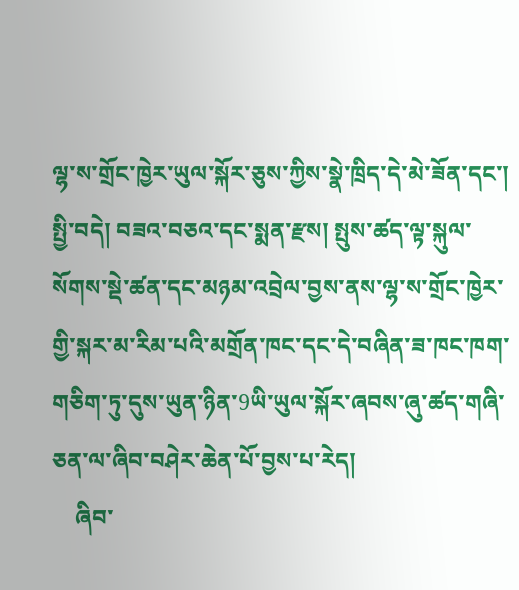ལྷ་ས་གྲོང་ཁྱེར་ཡུལ་སྐོར་ཅུས་ཀྱིས་སྣེ་ཁྲིད་དེ་མེ་ཟོན་དང་། སྤྱི་བདེ། བཟའ་བཅའ་དང་སྨན་རྫས། སྤུས་ཚད་ལྟ་སྐུལ་སོགས་སྡེ་ཚན་དང་མཉམ་འབྲེལ་བྱས་ནས་ལྷ་ས་གྲོང་ཁྱེར་གྱི་སྐར་མ་རིམ་པའི་མགྲོན་ཁང་དང་དེ་བཞིན་ཟ་ཁང་ཁག་གཅིག་ཏུ་དུས་ཡུན་ཉིན་9ཡི་ཡུལ་སྐོར་ཞབས་ཞུ་ཚད་གཞི་ཅན་ལ་ཞིབ་བཤེར་ཆེན་པོ་བྱས་པ་རེད།
    ཞིབ་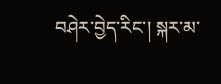བཤེར་བྱེད་རིང་། སྐར་མ་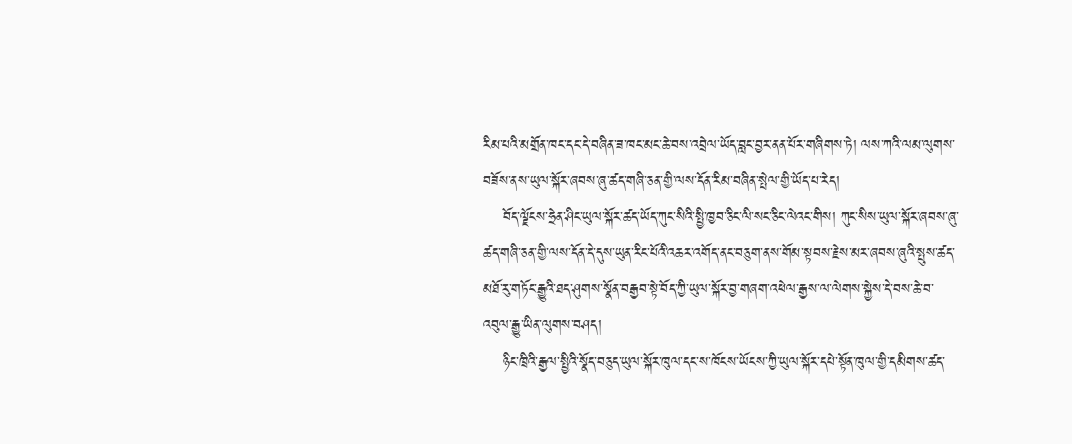རིམ་པའི་མགྲོན་ཁང་དང་དེ་བཞིན་ཟ་ཁང་མང་ཆེ་བས་འབྲེལ་ཡོད་བླང་བྱར་ནན་པོར་གཞིགས་ཏེ། ལས་ཀའི་ལམ་ལུགས་བཟོས་ནས་ཡུལ་སྐོར་ཞབས་ཞུ་ཚད་གཞི་ཅན་གྱི་ལས་དོན་རིམ་བཞིན་སྤེལ་གྱི་ཡོད་པ་རེད།
    བོད་ལྗོངས་ཧྲེན་ཤིང་ཡུལ་སྐོར་ཚད་ཡོད་ཀུང་སིའི་སྤྱི་ཁྱབ་ཅིང་ལི་སང་ཅིང་ལེའང་གིས། ཀུང་སིས་ཡུལ་སྐོར་ཞབས་ཞུ་ཚད་གཞི་ཅན་གྱི་ལས་དོན་དེ་དུས་ཡུན་རིང་པོའི་འཆར་འགོད་ནང་བཅུག་ནས་གོམ་སྟབས་རྗེས་མར་ཞབས་ཞུའི་སྤུས་ཚད་མཐོ་རུ་གཏོང་རྒྱུའི་ཐད་ཤུགས་སྣོན་བརྒྱབ་སྟེ་བོད་ཀྱི་ཡུལ་སྐོར་བྱ་གཞག་འཕེལ་རྒྱས་ལ་ལེགས་སྐྱེས་དེ་བས་ཆེ་བ་འབུལ་རྒྱུ་ཡིན་ལུགས་བཤད།
    ཉིང་ཁྲིའི་རྒྱལ་སྤྱིའི་སྣོད་བཅུད་ཡུལ་སྐོར་ཁུལ་དང་ས་ཁོངས་ཡོངས་ཀྱི་ཡུལ་སྐོར་དཔེ་སྟོན་ཁུལ་གྱི་དམིགས་ཚད་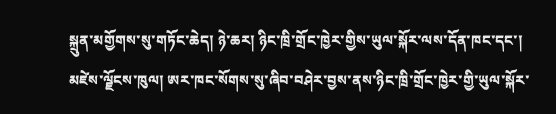སྐྲུན་མགྱོགས་སུ་གཏོང་ཆེད། ཉེ་ཆར། ཉིང་ཁྲི་གྲོང་ཁྱེར་གྱིས་ཡུལ་སྐོར་ལས་དོན་ཁང་དང་། མཛེས་ལྗོངས་ཁུལ། ཨར་ཁང་སོགས་སུ་ཞིབ་བཤེར་བྱས་ནས་ཉིང་ཁྲི་གྲོང་ཁྱེར་གྱི་ཡུལ་སྐོར་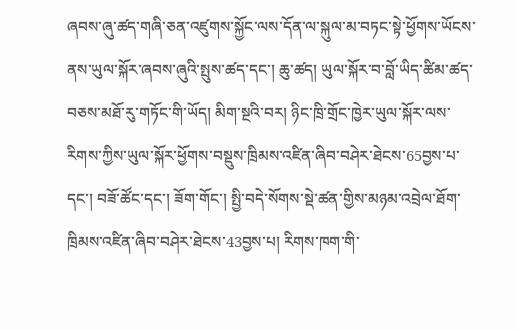ཞབས་ཞུ་ཚད་གཞི་ཅན་འཛུགས་སྐྱོང་ལས་དོན་ལ་སྐུལ་མ་བཏང་སྟེ་ཕྱོགས་ཡོངས་ནས་ཡུལ་སྐོར་ཞབས་ཞུའི་སྤུས་ཚད་དང་། ཆུ་ཚད། ཡུལ་སྐོར་བ་བློ་ཡིད་ཚིམ་ཚད་བཅས་མཐོ་རུ་གཏོང་གི་ཡོད། མིག་སྔའི་བར། ཉིང་ཁྲི་གྲོང་ཁྱེར་ཡུལ་སྐོར་ལས་རིགས་ཀྱིས་ཡུལ་སྐོར་ཕྱོགས་བསྡུས་ཁྲིམས་འཛིན་ཞིབ་བཤེར་ཐེངས་65བྱས་པ་དང་། བཟོ་ཚོང་དང་། ཟོག་གོང་། སྤྱི་བདེ་སོགས་སྡེ་ཚན་གྱིས་མཉམ་འབྲེལ་ཐོག་ཁྲིམས་འཛིན་ཞིབ་བཤེར་ཐེངས་43བྱས་པ། རིགས་ཁག་གི་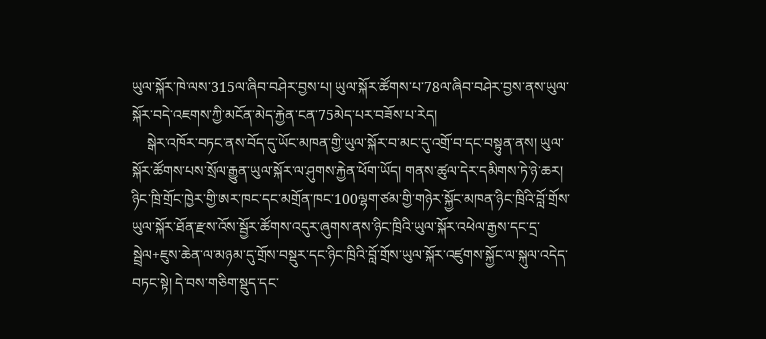ཡུལ་སྐོར་ཁེ་ལས་315ལ་ཞིབ་བཤེར་བྱས་པ། ཡུལ་སྐོར་ཚོགས་པ་78ལ་ཞིབ་བཤེར་བྱས་ནས་ཡུལ་སྐོར་བདེ་འཇགས་ཀྱི་མངོན་མེད་རྐྱེན་ངན་75མེད་པར་བཟོས་པ་རེད།
    སྒེར་འཁོར་བཏང་ནས་བོད་དུ་ཡོང་མཁན་གྱི་ཡུལ་སྐོར་བ་མང་དུ་འགྲོ་བ་དང་བསྟུན་ནས། ཡུལ་སྐོར་ཚོགས་པས་སྲོལ་རྒྱུན་ཡུལ་སྐོར་ལ་ཤུགས་རྐྱེན་ཕོག་ཡོད། གནས་ཚུལ་དེར་དམིགས་ཏེ་ཉེ་ཆར། ཉིང་ཁྲི་གྲོང་ཁྱེར་གྱི་ཨར་ཁང་དང་མགྲོན་ཁང་100ལྷག་ཙམ་གྱི་གཉེར་སྐྱོང་མཁན་ཉིང་ཁྲིའི་བློ་གྲོས་ཡུལ་སྐོར་ཐོན་རྫས་འོས་སྦྱོར་ཚོགས་འདུར་ཞུགས་ནས་ཉིང་ཁྲིའི་ཡུལ་སྐོར་འཕེལ་རྒྱས་དང་དྲ་སྦྲེལ+ཇུས་ཆེན་ལ་མཉམ་དུ་གྲོས་བསྡུར་དང་ཉིང་ཁྲིའི་བློ་གྲོས་ཡུལ་སྐོར་འཛུགས་སྐྱོང་ལ་སྐུལ་འདེད་བཏང་སྟེ། དེ་བས་གཅིག་སྡུད་དང་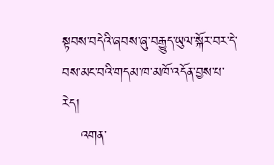སྟབས་བདེའི་ཞབས་ཞུ་བརྒྱུད་ཡུལ་སྐོར་བར་དེ་བས་མང་བའི་གདམ་ཁ་མཁོ་འདོན་བྱས་པ་རེད།
    འགན་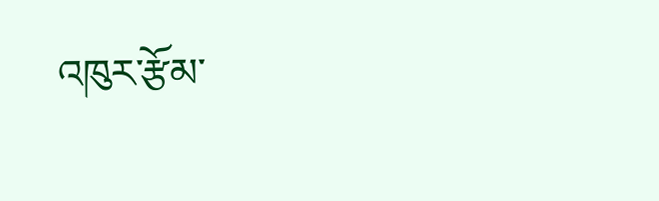འཁུར་རྩོམ་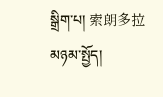སྒྲིག་པ། 索朗多拉
མཉམ་སྤྱོད།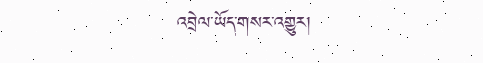འབྲེལ་ཡོད་གསར་འགྱུར།